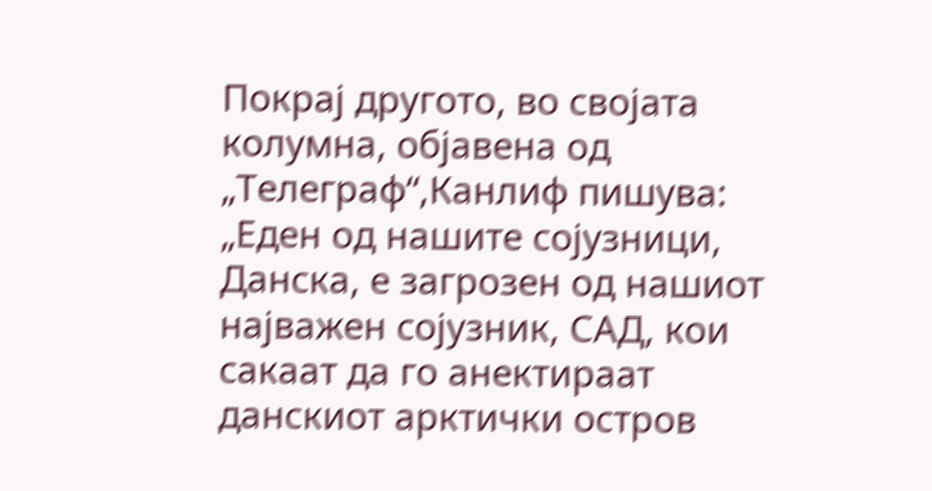Покрај другото, во својата колумна, објавена од „Телеграф“,Канлиф пишува: „Еден од нашите сојузници, Данска, е загрозен од нашиот најважен сојузник, САД, кои сакаат да го анектираат данскиот арктички остров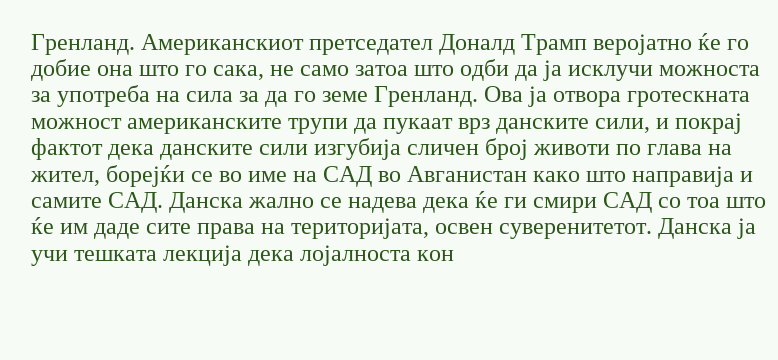Гренланд. Американскиот претседател Доналд Трамп веројатно ќе го добие она што го сака, не само затоа што одби да ја исклучи можноста за употреба на сила за да го земе Гренланд. Ова ја отвора гротескната можност американските трупи да пукаат врз данските сили, и покрај фактот дека данските сили изгубија сличен број животи по глава на жител, борејќи се во име на САД во Авганистан како што направија и самите САД. Данска жално се надева дека ќе ги смири САД со тоа што ќе им даде сите права на територијата, освен суверенитетот. Данска ја учи тешката лекција дека лојалноста кон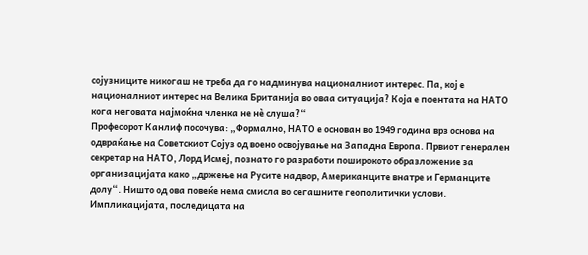сојузниците никогаш не треба да го надминува националниот интерес. Па, кој е националниот интерес на Велика Британија во оваа ситуација? Која е поентата на НАТО кога неговата најмоќна членка не нè слуша?“
Професорот Канлиф посочува: „Формално, НАТО е основан во 1949 година врз основа на одвраќање на Советскиот Сојуз од воено освојување на Западна Европа. Првиот генерален секретар на НАТО, Лорд Исмеј, познато го разработи поширокото образложение за организацијата како „држење на Русите надвор, Американците внатре и Германците долу“. Ништо од ова повеќе нема смисла во сегашните геополитички услови. Импликацијата, последицата на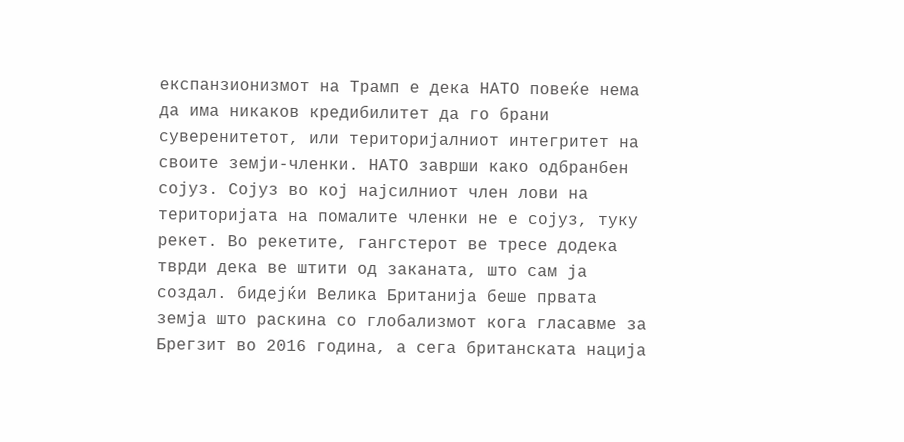експанзионизмот на Трамп е дека НАТО повеќе нема да има никаков кредибилитет да го брани суверенитетот, или територијалниот интегритет на своите земји-членки. НАТО заврши како одбранбен сојуз. Сојуз во кој најсилниот член лови на територијата на помалите членки не е сојуз, туку рекет. Во рекетите, гангстерот ве тресе додека тврди дека ве штити од заканата, што сам ја создал. бидејќи Велика Британија беше првата земја што раскина со глобализмот кога гласавме за Брегзит во 2016 година, а сега британската нација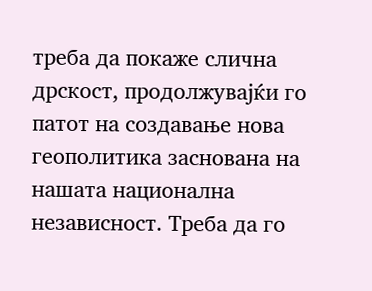треба да покаже слична дрскост, продолжувајќи го патот на создавање нова геополитика заснована на нашата национална независност. Треба да го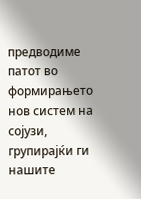предводиме патот во формирањето нов систем на сојузи, групирајќи ги нашите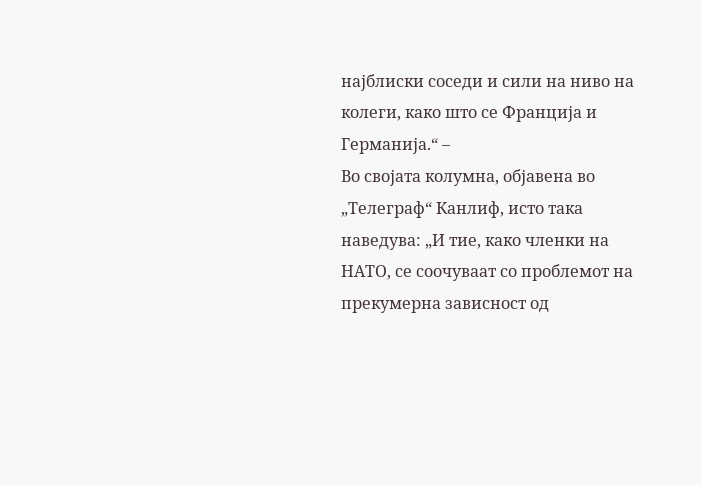најблиски соседи и сили на ниво на колеги, како што се Франција и Германија.“ –
Во својата колумна, објавена во „Телеграф“ Канлиф, исто така наведува: „И тие, како членки на НАТО, се соочуваат со проблемот на прекумерна зависност од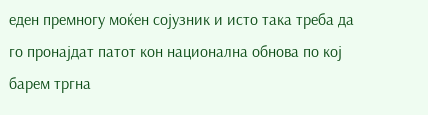еден премногу моќен сојузник и исто така треба да го пронајдат патот кон национална обнова по кој барем тргна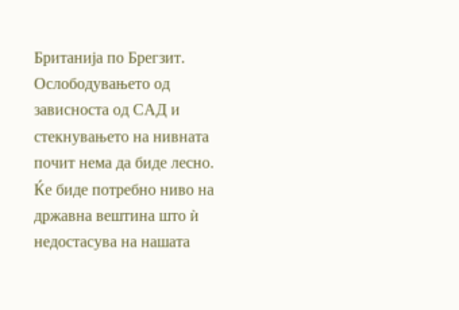Британија по Брегзит. Ослободувањето од зависноста од САД и стекнувањето на нивната почит нема да биде лесно. Ќе биде потребно ниво на државна вештина што ѝ недостасува на нашата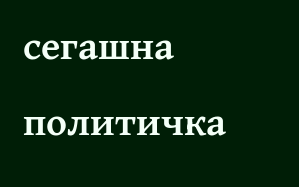сегашна политичка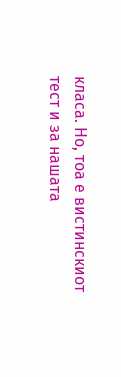класа. Но, тоа е вистинскиот тест и за нашата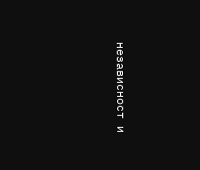независност и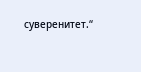суверенитет.“